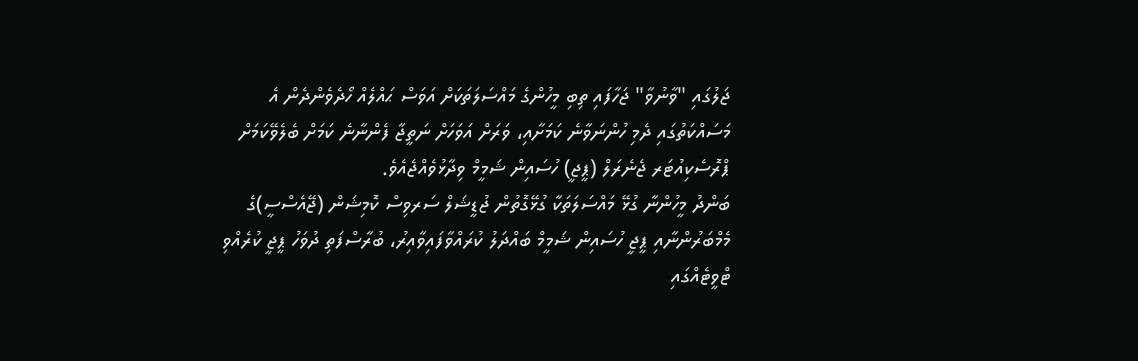ޖަލުގައި "ވާނުވާ" ޖަހާފައި ތިބި މީހުންގެ މައްސަލަތަކަށް އަވަސް ޙައްލެއް ހޯދެވެންދެން އެ މަސައްކަތުގައި ދެމި ހުންނަވާނެ ކަމަށާއި، ވަރަށް އަވަހަށް ނަތީޖާ ފެންނާނެ ކަމަށް ބެލެވޭކަމަށް ޕްރޮސެކިއުޓަރ ޖެނެރަލް (ޕީޖީ) ހުސައިން ޝަމީމް ވިދާޅުވެއްޖެއެވެ.
ބަންދު މީހުންނާ ގުޅޭ މައްސަލަތަކާ ގުޅޭގޮތުން ޖުޑީޝަލް ސަރވިސް ކޮމިޝަން (ޖޭއެސްސީ)ގެ މެމްބަރުންނާއި ޕީޖީ ހުސައިން ޝަމީމް ބައްދަލު ކުރައްވާފައިވާއިރު، ބުރާސްފަތި ދުވަހު ޕީޖީ ކުރެއްވި ޓްވީޓެއްގައި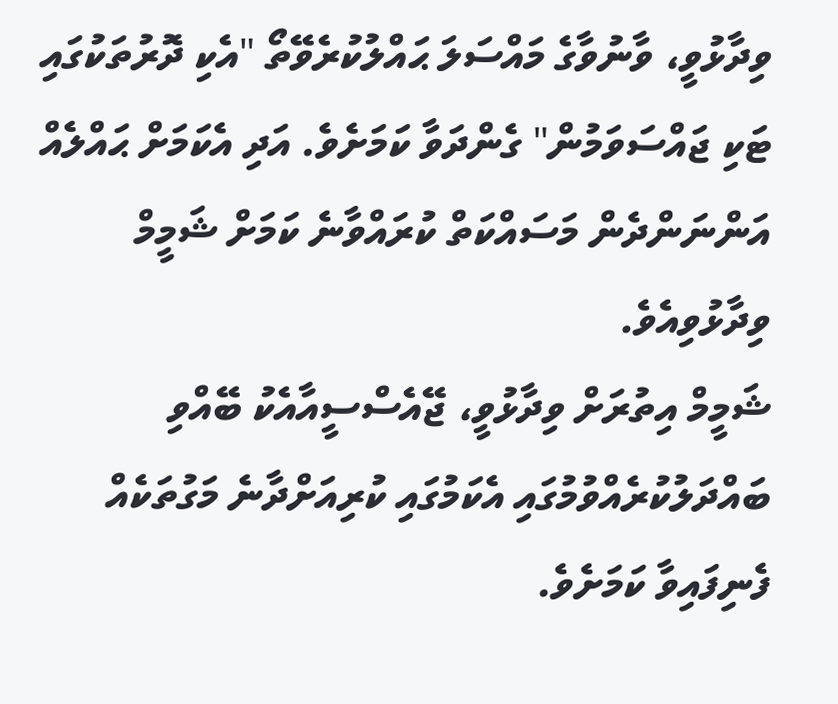ވިދާޅުވީ، ވާނުވާގެ މައްސަލަ ޙައްލުކުރެވޭތޯ "އެކި ދޮރުތަކުގައި ޓަކި ޖައްސަވަމުން" ގެންދަވާ ކަމަށެވެ. އަދި އެކަމަށް ޙައްލެއް އަންނަންދެން މަސައްކަތް ކުރައްވާނެ ކަމަށް ޝަމީމް ވިދާޅުވިއެވެ.
ޝަމީމް އިތުރަށް ވިދާޅުވީ، ޖޭއެސްސީއާއެކު ބޭއްވި ބައްދަލުކުރެއްވުމުގައި އެކަމުގައި ކުރިއަށްދާނެ މަގުތަކެއް ފެނިފައިވާ ކަމަށެވެ.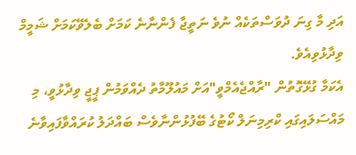އަދި މާ ގިނަ ދުވަސްތަކެއް ނުވެ ނަތީޖާ ފެންނާނެ ކަމަށް ބެލެވޭކަމަށް ޝަމީމް ވިދާޅުވިއެވެ.
އެކަމާ ގުޅޭގޮތުން "ރާއްޖެއެމްވީ"އަށް މައުލޫމާތު ދެއްވަމުން ޕީޖީ ވިދާޅުވީ، މި މައްސަލައިގައި ކްރިމިނަލް ކޯޓުގެ ބޭފުޅުންނާވެސް ބައްދަލު ކުރައްވާފައިވާނެ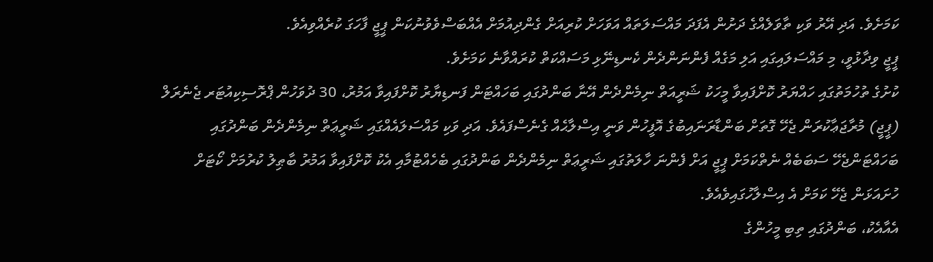ކަމަށެވެ. އަދި އޭރު ވަކި ތާވަލެއްގެ ދަށުން އެފަދަ މައްސަލަތައް އަވަހަށް ކުރިއަށް ގެންދިއުމަށް އެއްބަސްވެވުނުކަން ޕީޖީ ފާހަގަ ކުރެއްވިއެވެ.
ޕީޖީ ވިދާޅުވީ، މި މައްސަލައިގައި އަލި މަގެއް ފެންނަންދެން ކެނޑިނޭޅި މަސައްކަތް ކުރައްވާނެ ކަމަށެވެ.
ކުށުގެ ތުހުމަތުގައި ހައްޔަރު ކޮށްފައިވާ މީހަކު ޝަރީއަތް ނިމެންދެން އޭނާ ބަންދުގައި ބަހައްޓަން ފަނޑިޔާރު ކޮށްފައިވާ އަމުރު، 30 ދުވަހުން ޕްރޮސިކިއުޓަރ ޖެނެރަލް (ޕީޖީ) މުރާޖަޢާކުރަން ޖެހޭ ގޮތަށް ބަންޑާރަނައިބުގެ އޮފީހުން ވަނީ އިސްލާޙެއް ގެނެސްފައެވެ. އަދި ވަކި މައްސަލައެއްގައި ޝަރީޢަތް ނިމެންދެން ބަންދުގައި ބަހައްޓަންޖެހޭ ސަބަބެއް ނެތްކަމަށް ޕީޖީ އަށް ފެންނަ ހާލަތުގައި ޝަރީޢަތް ނިމެންދެން ބަންދުގައި ބެހެއްޓުމާއި އެކު ކޮށްފައިވާ އަމުރު ބާޠިލު ކުރުމަށް ކޯޓަށް ހުށައަޅަން ޖެހޭ ކަމަށް އެ އިސްލާހުގައިވެއެވެ.
އެއާއެކު، ބަންދުގައި ތިބި މީހުންގެ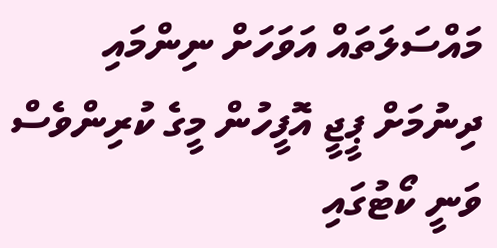މައްސަލަތައް އަވަހަށް ނިންމައި ދިނުމަށް ޕީޖީ އޮފީހުން މީގެ ކުރިންވެސް ވަނީ ކޯޓުގައި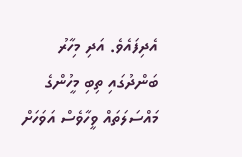އެދިފައެވެ. އަދި މިހާރު ބަންދުގައި ތިބި މީހުންގެ މައްސަލަތައް ވީހާވެސް އަވަހަށް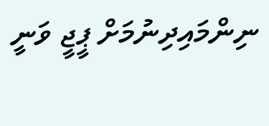ނިންމައިދިނުމަށް ޕީޖީ ވަނީ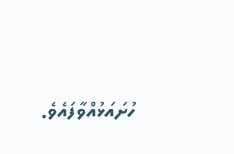ހުށައަޅުއްވާފައެވެ.